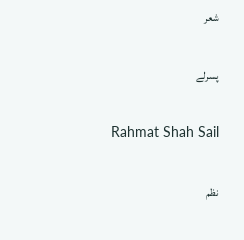شعر

پسرلے

Rahmat Shah Sail

نظم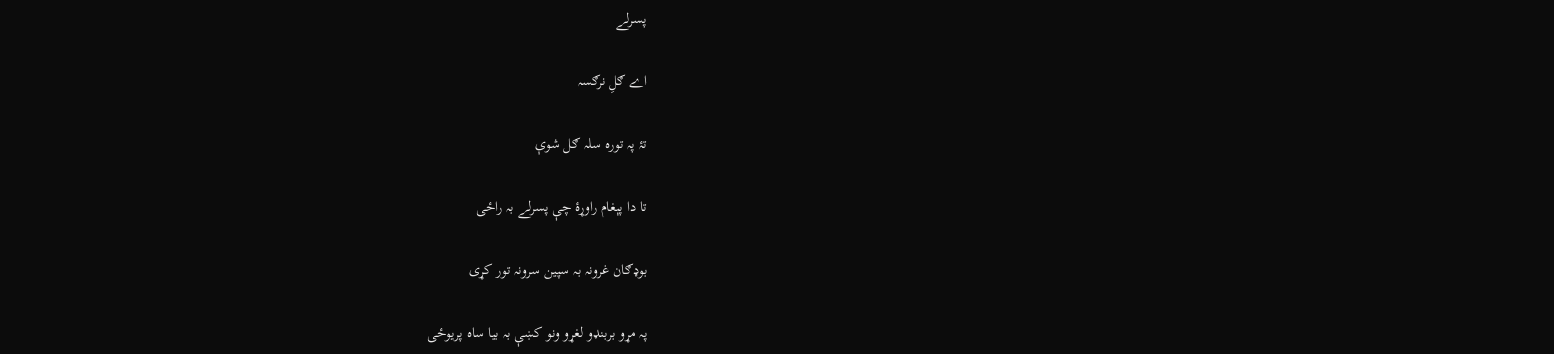پسرلے

اے ګلِ نرګسہ

تۂ پہ تورہ سلہ ګل شوې

تا دا پېغام راوړۂ چې پسرلے بہ راځی

بوډګان غرونہ بہ سپین سرونہ تور کړی

پہ مړو بربنډو لغړو ونو کښې بہ بیا ساہ پریوځی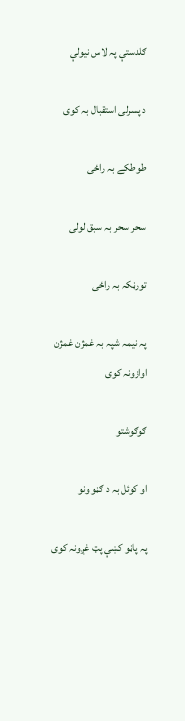ګلدستې پہ لاس نیولې

د پسرلی استقبال بہ کوی

طوطکے بہ راځی

سحر سحر بہ سبق لولی

تورڼکہ بہ راځی

پہ نیمہ شپہ بہ غمژن غمژن اوازونہ کوی

ګوګوشتو

او کوئل بہ د ګڼو ونو

پہ پاڼو کښې پټ غږونہ کوی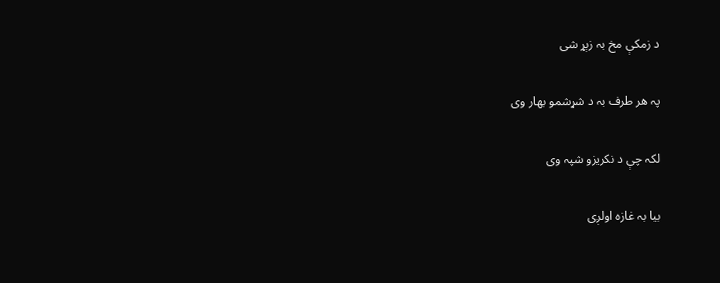د زمکې مخ بہ زېړ شی

پہ ھر طرف بہ د شړشمو بھار وی

لکہ چې د نکریزو شپہ وی

بیا بہ غازہ اولږی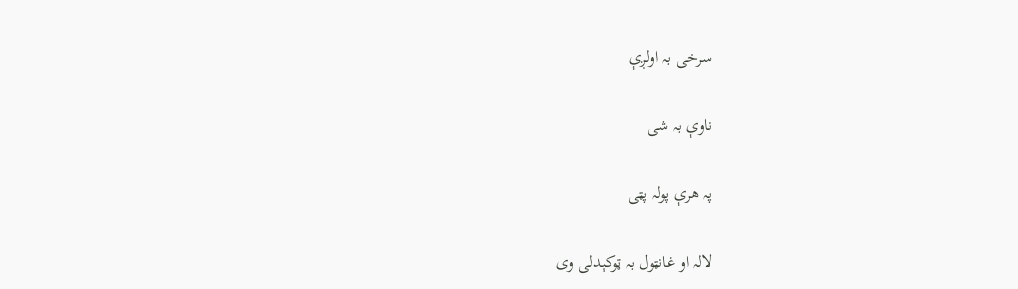سرخی بہ اولږې

ناوې بہ شی

پہ ھرې پولہ پټی

لالہ او غانټول بہ ټوکېدلی وی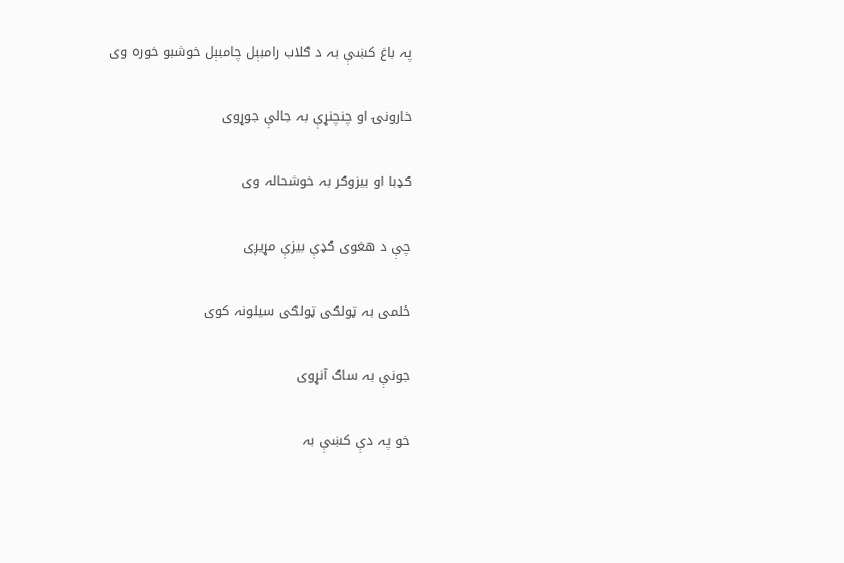پہ باغ کښې بہ د ګلاب رامبېل چامبېل خوشبو خورہ وی

خارونۍ او چنچنړې بہ جالې جوړوی

ګډبا او بيزوګر بہ خوشحالہ وی

چې د ھغوی ګډې بیزې مړیږی

ځلمی بہ ټولګی ټولګی سیلونہ کوی

جونې بہ ساګ آنړوی

خو پہ دې کښې بہ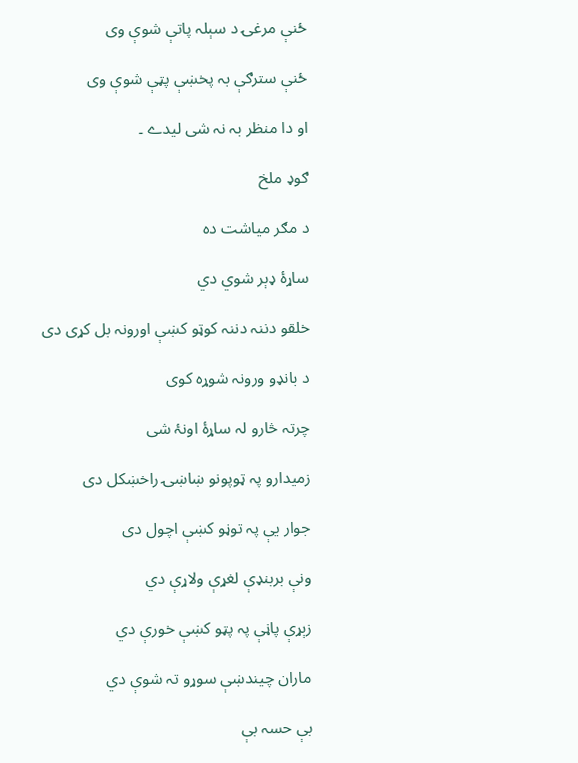ځنې مرغۍ د سېلہ پاتې شوې وی

ځنې سترګې بہ پخښې پټې شوې وی

او دا منظر بہ نہ شی لیدے ۔

ګوډ ملخ

د مګر میاشت دہ

ساړۂ ډېر شوي دي

خلقو دننہ دننہ کوټو کښې اورونہ بل کړی دی

د بانډو ورونہ شوړہ کوی

چرتہ څارو لہ ساړۂ اونۂ شی

زمیدارو پہ ټوپونو ښاښۍ راخښکل دی

جوار یې پہ توڼو کښې اچول دی

ونې بربنډې لغړې ولاړې دي

زېړې پاڼې پہ پټو کښې خورې دي

ماران چیندښې سوړو تہ شوې دي

بې حسہ بې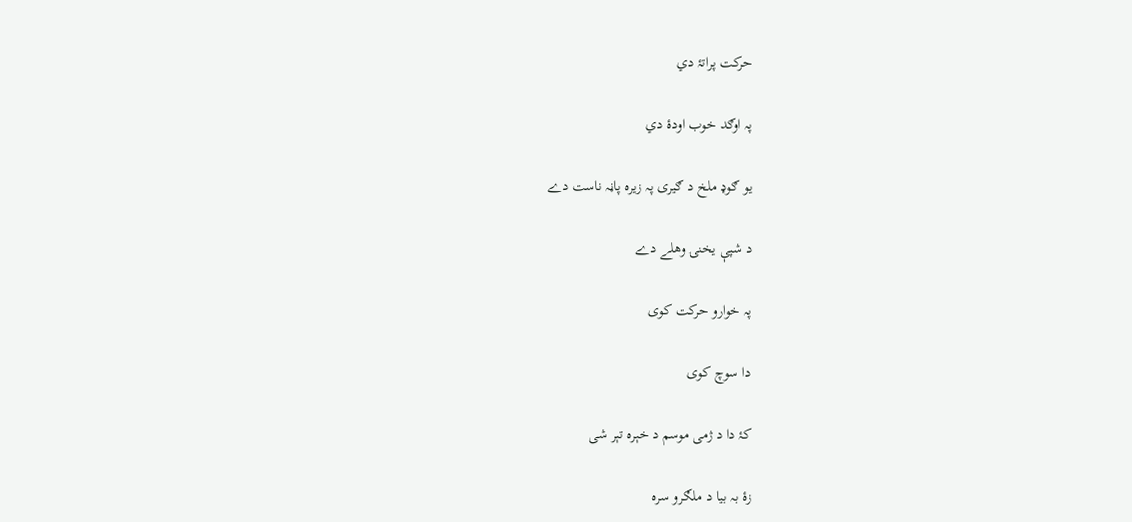حرکت پراتۂ دي

پہ اوګد خوب اودۂ دي

یو ګوډ ملخ د ګیری پہ زيرہ پاڼہ ناست دے

د شپې یخنۍ وھلے دے

پہ خوارو حرکت کوی

دا سوچ کوی

کۂ دا د ژمی موسم د خېرہ تېر شی

زۂ بہ بیا د ملګرو سرہ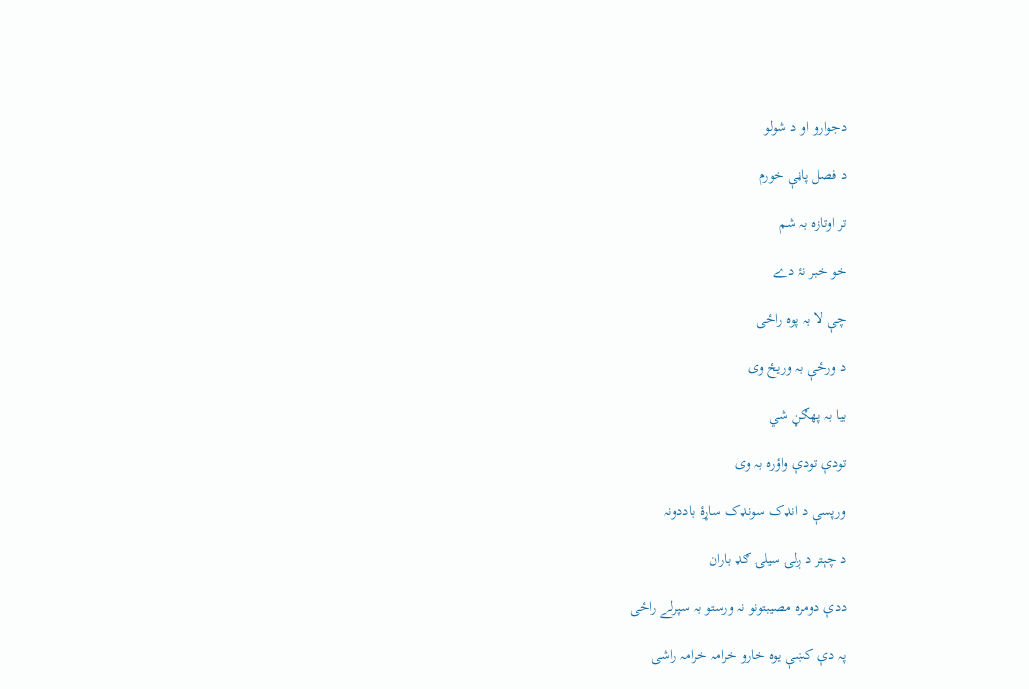دجوارو او د شولو

د فصل پاڼې خورم

تر اوتازہ بہ شم

خو خبر نۂ دے

چې لا بہ پوہ راځی

د ورځې بہ وریځ وی

بیا بہ پھګڼ شي

تودې تودې واؤرہ بہ وی

ورپسې د انډک سونډک ساړۂ باددونہ

د چېتر د ږلۍ سیلۍ ګډ باران

ددې دومرہ مصیبتونو نہ ورستو بہ سپرلے راځی

پہ دې کښې یوہ خارو خرامہ خرامہ راشی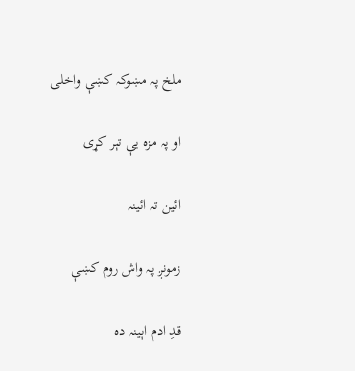ملخ پہ مښوکہ کښې واخلی

او پہ مزہ یې تېر کړی

ائین تہ ائینہ

زمونږ پہ واش روم کښې

قدِ ادم اېینہ دہ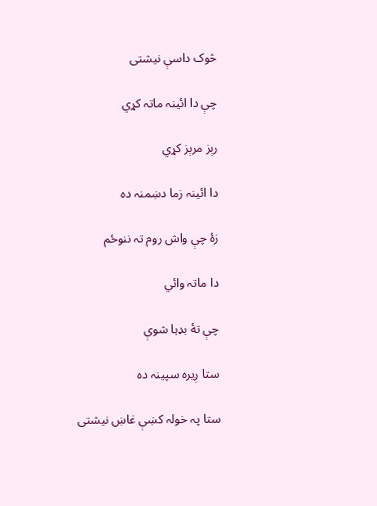څوک داسې نیشتی

چې دا ائینہ ماتہ کړي

رېز مرېز کړي

دا ائینہ زما دښمنہ دہ

زۀ چې واش روم تہ ننوځم

دا ماتہ وائي

چې تۀ بډہا شوې

ستا ږيرہ سپینہ دہ

ستا پہ خولہ کښې غاښ نیشتی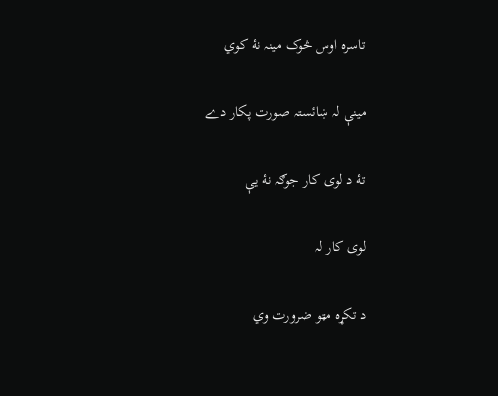تاسرہ اوس څوک مینہ نۀ کوي

مینې لہ ښائستہ صورت پکار دے

تۀ د لوی کار جوګہ نۀ یې

لوی کار لہ

د تکړہ مټو ضرورت وي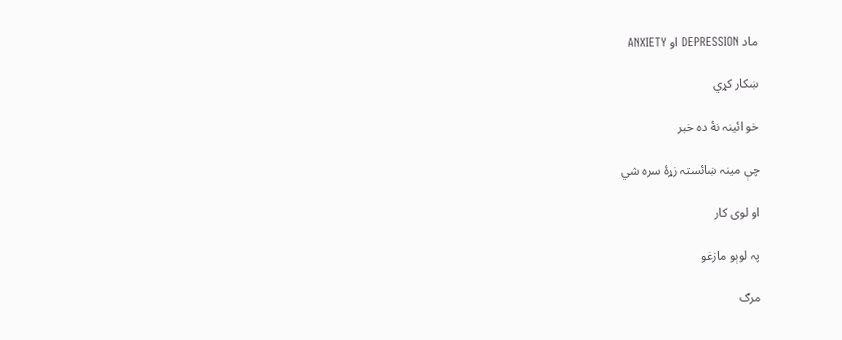ماد DEPRESSION او ANXIETY

ښکار کړي

خو ائینہ نۀ دہ خبر

چې مینہ ښائستہ زړۀ سرہ شي

او لوی کار

پہ لوېو مازغو

مرګ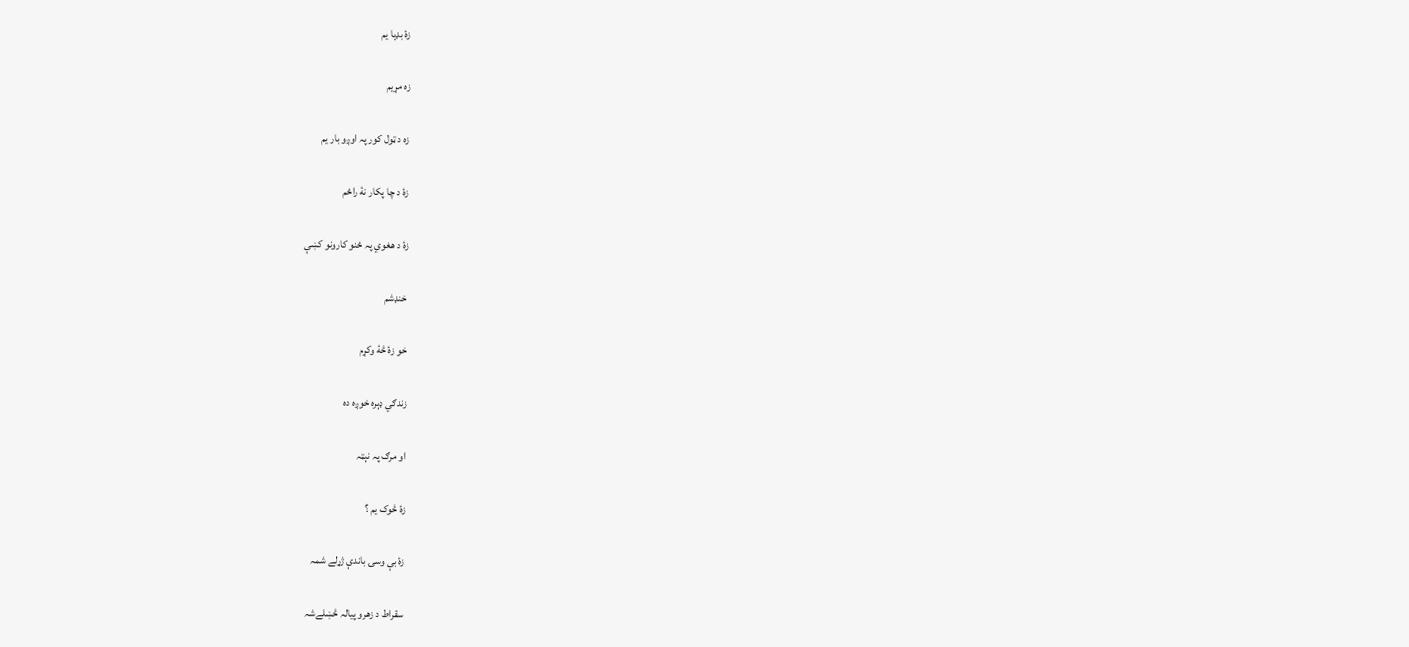زۀ بډہا یم

زہ مړیم

زہ د ټول کور پہ اوږو بار یم

زۀ د چا پکار نۀ راځم

زۀ د ھغوي پہ ځنو کارونو کښې

خنډشم

خو زۀ څۀ وکړم

زندګي ډېرہ خوږہ دہ

او مرګ پہ نېټہ

زۂ څوک یم ؟

زۂ بې وسۍ باندې ژړلے شمہ

سقراط د زھرو پیالہ څښلےشہ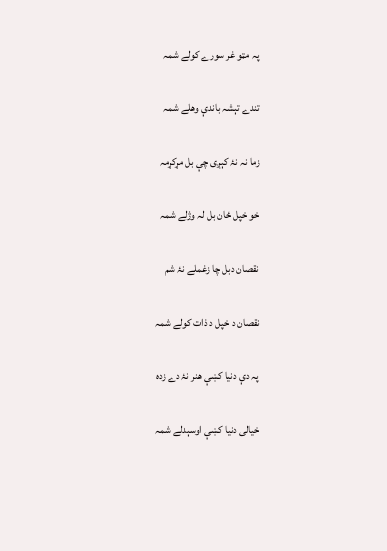پہ مټو غر سورے کولے شمہ

تندے تېشہ باندې وھلے شمہ

زما نہ نۂ کېږی چې بل مړکړمہ

خو خپل ځان بل لہ وژلے شمہ

نقصان دبل چا زغملے نۂ شم

نقصان د خپل د ذات کولے شمہ

پہ دې دنیا کښې ھنر نۂ دے زدہ

خیالی دنیا کښې اوسېدلے شمہ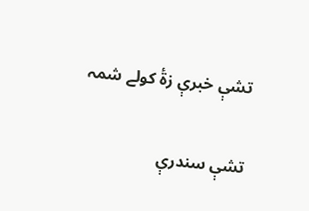تشې خبرې زۃٔ کولے شمہ

تشې سندرې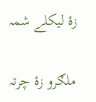زۂ لیکلے شمہ

ملګرو زۂ چرتہ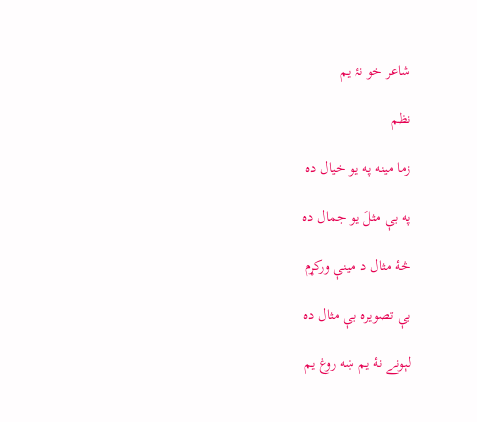شاعر خو نۂ یم

نظم

زما مينه په يو خيال ده

په بې مثلَ يو جمال ده

څۀ مثال د مينې ورکړم

بې تصويره بې مثال ده

لېونے نۀ يم ښه روغ يم